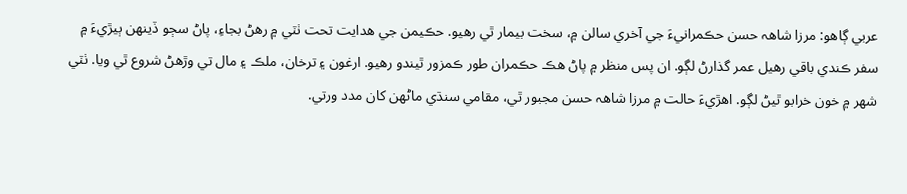عربي ڳاهو: مرزا شاھہ حسن حڪمرانيءَ جي آخري سالن ۾، سخت بيمار ٿي رهيو. حڪيمن جي هدايت تحت ٺٽي ۾ رهڻ بجاءِ، پاڻ سڄو ڏينهن ٻيڙيءَ ۾ سفر ڪندي باقي رهيل عمر گذارڻ لڳو. ان پس منظر ۾ پاڻ هڪ حڪمران طور ڪمزور ٿيندو رهيو. ارغون ۽ ترخان، ملڪ ۽ مال تي وڙهڻ شروع ٿي ويا. ٺٽي شھر ۾ خون خرابو ٿيڻ لڳو. اهڙيءَ حالت ۾ مرزا شاھہ حسن مجبور ٿي، مقامي سنڌي ماڻهن کان مدد ورتي.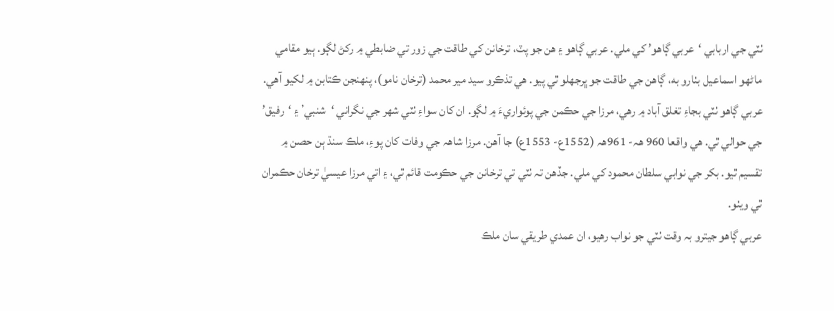ٺٽي جي اربابي ‘عربي ڳاهو’ کي ملي. عربي ڳاهو ۽ هن جو پٽ، ترخانن کي طاقت جي زور تي ضابطي ۾ رکڻ لڳو. ٻيو مقامي ماڻهو اسماعيل بٺارو به، ڳاهن جي طاقت جو ڀرجهلو ٿي پيو. هي تذڪرو سيد مير محمد (ترخان نامو)، پنهنجن ڪتابن ۾ لکيو آهي. عربي ڳاهو ٺٽي بجاءِ تغلق آباد ۾ رهي، مرزا جي حڪمن جي پوئواريءَ ۾ لڳو. ان کان سواءِ ٺٽي شھر جي نگراني ‘شنبي’ ۽ ‘رفيق’ جي حوالي ٿي. هي واقعا 960 ھہ- 961ھہ (1552ع- 1553ع) جا آهن. مرزا شاھہ جي وفات کان پوءِ، ملڪ سنڌ ٻن حصن ۾ تقسيم ٿيو. بکر جي نوابي سلطان محمود کي ملي. جڏهن تہ ٺٽي تي ترخانن جي حڪومت قائم ٿي، ۽ اتي مرزا عيسيٰ ترخان حڪمران ٿي ويٺو.
عربي ڳاهو جيترو بہ وقت ٺٽي جو نواب رهيو، ان عمدي طريقي سان ملڪ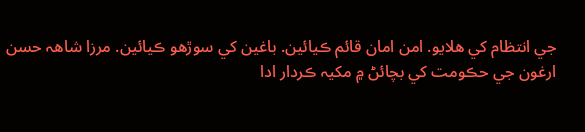جي انتظام کي هلايو. امن امان قائم ڪيائين. باغين کي سوڙهو ڪيائين. مرزا شاھہ حسن ارغون جي حڪومت کي بچائڻ ۾ مکيہ ڪردار ادا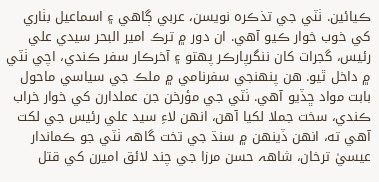ڪيائين. ٺٽي جي تذڪره نويسن، عربي ڳاهي ۽ اسماعيل بٺاري کي خوب خوار ڪيو آهي. ان دور ۾ ترڪ امير البحر سيدي علي رئيس، گجرات کان ننگرپارڪر پهتو ۽ آخرڪار سفر ڪندي، اچي ٺٽي ۾ داخل ٿيو. هن پنھنجي سفرنامي ۾ ملڪ جي سياسي ماحول بابت مواد ڇڏيو آهي. ٺٽي جي مؤرخن جن عملدارن کي خوار خراب ڪندي، سخت جملا لکيا آهن، انهن لاءِ سيد علي رئيس جي لکت آهي ته، انهن ڏينهن ۾ سنڌ جي تخت گاھہ ٺٽي جو ڪماندار عيسيٰ ترخان، شاھہ حسن مرزا جي چند لائق اميرن کي قتل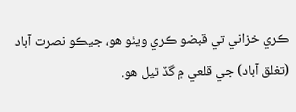ڪري خزاني تي قبضو ڪري ويٺو هو، جيڪو نصرت آباد (تغلق آباد) جي قلعي ۾ گڏ ٿيل هو.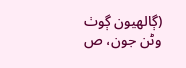(ڳالهيون ڳوٺ وڻن جون، ص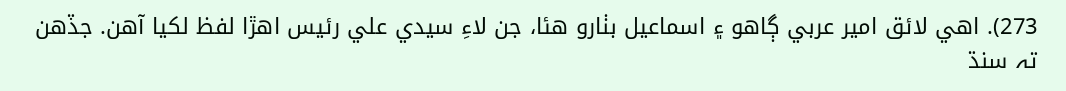273). اهي لائق امير عربي ڳاهو ۽ اسماعيل بٺارو هئا، جن لاءِ سيدي علي رئيس اهڙا لفظ لکيا آهن. جڏهن تہ سنڌ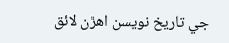جي تاريخ نويسن اهڙن لائق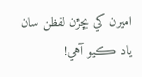اميرن کي بڇڙن لفظن سان ياد ڪيو آهي!